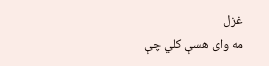غزل
مه وای هسې کلي چې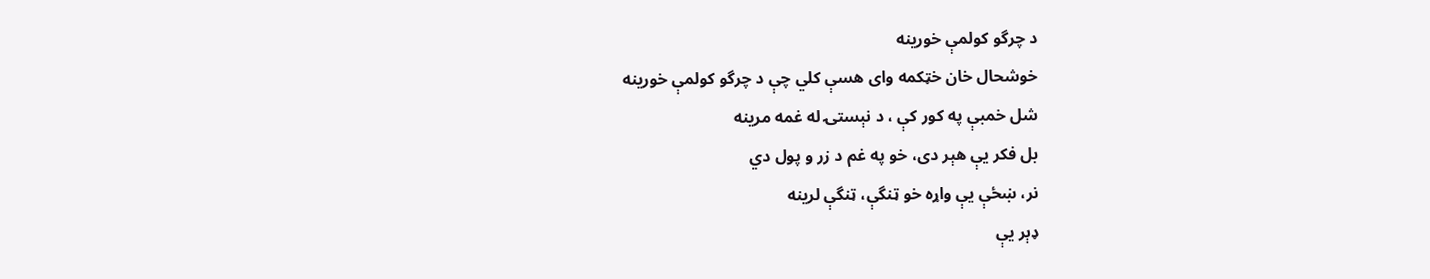د چرگو کولمې خورينه
خوشحال خان خټکمه وای هسې کلي چې د چرگو کولمې خورينه
شل خمبې په کور کې ، د نېستۍ له غمه مرينه
بل فکر يې هېر دی، خو په غم د زر و پول دي
نر، ښځې يې واړه خو ټنگې، ټنگې لرينه
ډېر يې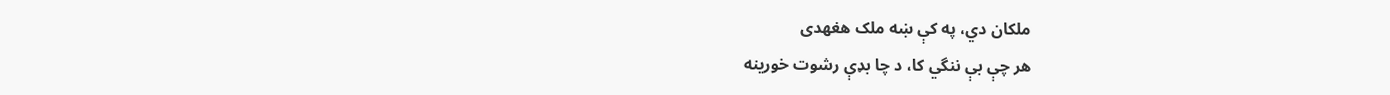ملکان دي، په کې ښه ملک هغهدی
هر چې بې ننگي کا، د چا بډې رشوت خورينه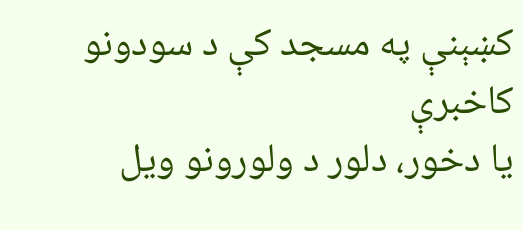کښېنې په مسجد کې د سودونو کاخبرې
يا دخور، دلور د ولورونو ويل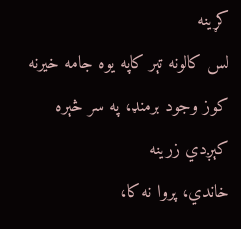کړينه
لس کالونه تېر کاپه يوه جامه خيرنه
کوز وجود برمنډ، په سر څېره کېږدي زرينه
خاندي، پروا نه کا،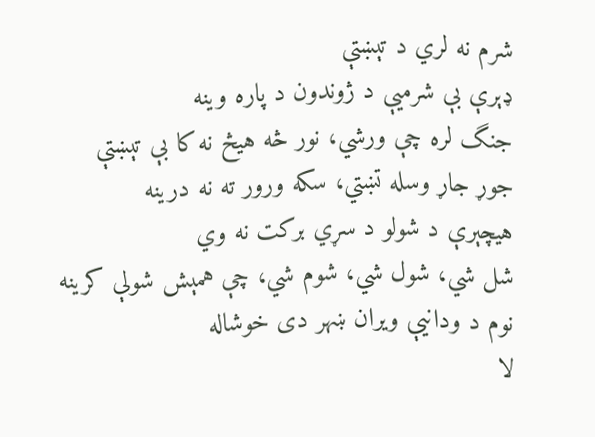شرم نه لري د تېښتې
ډېرې بې شرميې د ژوندون د پاره وينه
جنگ لره چې ورشي، نور څه هيڅ نه کا بې تېښتې
جوړ جاړ وسله تښتي، سکه ورور ته نه درينه
هيچېرې د شولو د سړي برکت نه وي
شل شي، شول شي، شوم شي، چې همېش شولې کرينه
نوم د ودانيې ويران ښهر دی خوشاله
لا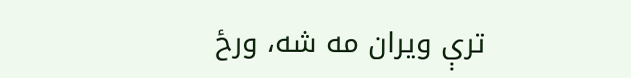ترې ويران مه شه، ورځ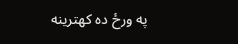په ورځ ده کهترينه